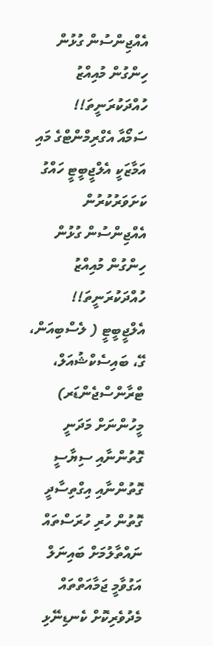އެއްޖިންސުން ގުޅުން ހިންގުން މުއިއްޒު ހުއްދަކުރަނީތަ!!
ސަމޯއާ އެގްރިމްންޓްގެ މައި އަމާޒަކީ އެލްޖީބީޓީ ހައްގު ކަށަވަރުކުރުން
އެއްޖިންސުން ގުޅުން ހިންގުން މުއިއްޒު ހުއްދަކުރަނީތަ!!
އެލްޖީބީޓީ ( ލެސްބިއަން، ގޭ، ބައިސެކްޝުއަލް، ޓްރާންސްޖެންޑަރ) މީހުންނަށް މަދަނީ ގޮތުންނާއި ސިޔާސީ ގޮތުންނާއި އިގްތިސާދީ ގޮތުން ހުރި ހުރަސްތައް ނައްތާލުމަށް ބައިނަލް އަގުވާމީ ޖަމާއަތްތައް މެދުވެރިކޮށް ކެނޑިނޭޅި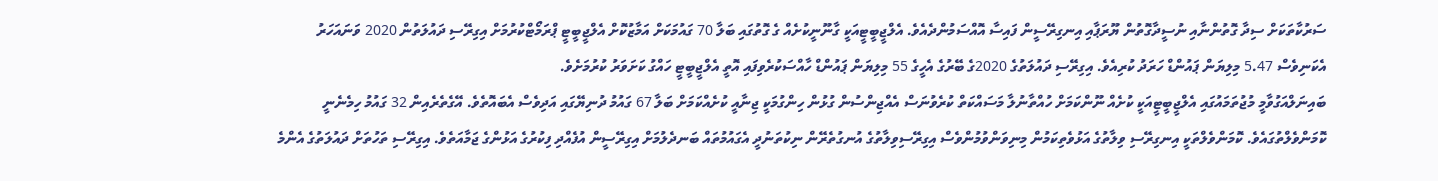ސަރުކާތަކަށް ސިދާ ގޮތުންނާއި ނުސީދާގޮތުން ޔޫރަޕާއި އިނގިރޭސީން ފައިސާ އޮއްސަމުންދެއެވެ. އެލްޖީބީޓީއަކީ ގާނޫނީކުށެއް ގެ ގޮތުގައި ބަލާ 70 ގައުމަކަށް އަމާޒުކޮށް އެލްޖީބީޓީ ޕްރަމޯޓްކުރުމަށް އިގިރޭސި ދައުލަތުން 2020 ވަނައަހަރު އެކަނިވެސް 5.47 މިލިޔަން ޕައުންޑް ހަރަދު ކުރިއެވެ. އިގިރޭސި ދައުލަތުގެ 2020ގެ ބޭރުގެ އެހީގެ 55 މިލިޔަން ޕައުންޑް ހާއްސަކުރެވިފައި އޮތީ އެލްޖީބީޓީ ހައްގު ކަށަވަރު ކުރުމަށެވެ.
ބައިނަލްއަގުވާމީ މުޖުތަމައުގައި އެލްޖީބީޓީއަކީ ކުށެއް ނޫންކަމަށް ހުއްތާނުލާ މަސައްކަތް ކުރެވުނަސް އެއްޖިންސުން ގުޅުން ހިންގުމަކީ ޖިނާއީ ކުށެއްކަމަށް ބަލާ 67 ގައުމު ދުނިޔޭގައި އަދިވެސް އެބައޮތެވެ. އޭގެތެރެއިން 32 ގައުމު ހިމެނެނީ ކޮމަންވެލްތުގައެވެ. ކޮމަންވެލްތަކީ އިނގިރޭސި ވިލާތުގެ އަޅުވެތިކަމުން މިނިވަންވުމުންވެސް އިގިރޭސިވިލާތުގެ އުނގުތެރޭން ނިކުތަނުދީ އެގައުމުތައް ބަނދެލުމަށް އިގިރޭސީން އުފެއްދި ފިކުރުގެ އަޅުންގެ ޖަމާއަތެވެ. އިގިރޭސި ތަހުތަށް ދައުލަތުގެ އެންމެ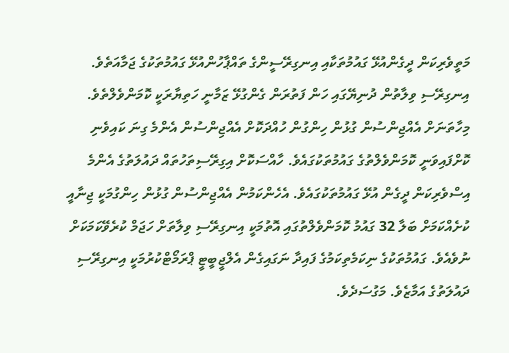މަތީވެރިކަން ދީގެންއުޅޭ ގައުމުތަކާއި އިނގިރޭސީންގެ ތައްޕާހުންއުޅޭ ގައުމުތަކުގެ ޖަމާއަތެވެ. އިނގިރޭސި ވިލާތުން ދުނިޔޭގައި ހަން ފަތުރަން ގެންގުޅޭ ޒަމާނީ ހަތިޔާރަކީ ކޮމަންވެލްތެވެ.
މިހާތަނަށް އެއްޖިންސުން ގުޅުން ހިންގުން ހުއްދަކޮށް އެއްޖިންސުން އެންމެ ގިނަ ކައިވެނި ކޮށްފައިވަނީ ކޮމަންވެލްތުގެ ގައުމުތަކުގައެވެ. ހާއްސަކޮށް އިގިރޭސިތަހުތައް ދައުލަތުގެ އެންމެ އިސްވެރިކަން ދީގެން އުޅޭ ގައުމުތަކުގައެވެ. އެހެންކަމުން އެއްޖިންސުން ގުޅުން ހިންގުމަކީ ޖިނާއީ ކުށެއްކަމަށް ބަލާ 32 ގައުމު ކޮމަންވެލްތުގައި އޮތުމަކީ އިނގިރޭސި ވިލާތަށް ހަޖަމް ކުރެވޭކަމަކަށް ނުވެއެވެ. ގައުމުތަކުގެ ނިކަމެތިކަމުގެ ފައިދާ ނަގައިގެން އެލްޖީބީޓީ ޕްރަމޯޓްކުރުމަކީ އިނގިރޭސި ދައުލަތުގެ އަމާޒެވެ. މަގުސަދެވެ.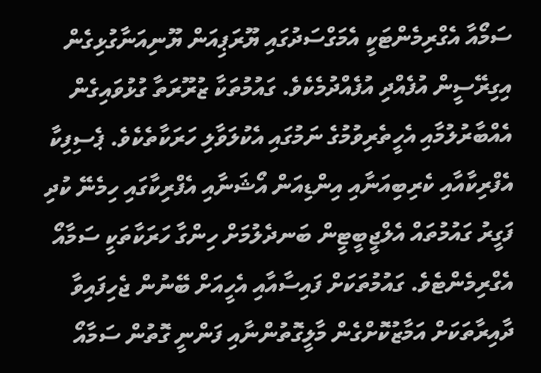ސަމޯއާ އެގްރިމެންޓަކީ އެމަގްސަދުގައި ޔޫރަޕިއަން ޔޫނިއަނާގުޅިގެން އިގިރޭސީން އުފެއްދި އުފެއްދުމެކެވެ. ގައުމުތަކާ ޒުރޫރަތާ ގުޅުވައިގެން އެއްބާރުލުމާއި އެހީތެރިވުމުގެ ނަމުގައި އެކުލަވާލި ހަރަކާތެކެވެ. ޕެސިފިކާ އެފްރިކާއާއި ކެރިބިއަނާއި އިންޑިއަން އޯޝަނާއި އެފްރިކާގައި ހިމެނޭ ކުދި ފަގީރު ގައުމުތައް އެލްޖީބީޓީން ބަނދެލުމަށް ހިންގާ ހަރަކާތަކީ ސަމާއޯ އެގްރިމެންޓެވެ. ގައުމުތަކަށް ފައިސާއާއި އެހީއަށް ބޭނުން ޖެހިފައިވާ ދާއިރާތަކަށް އަމާޒުކޮށްގެން މާލީގޮތުންނާއި ފަންނީ ގޮތުން ސަމާއޯ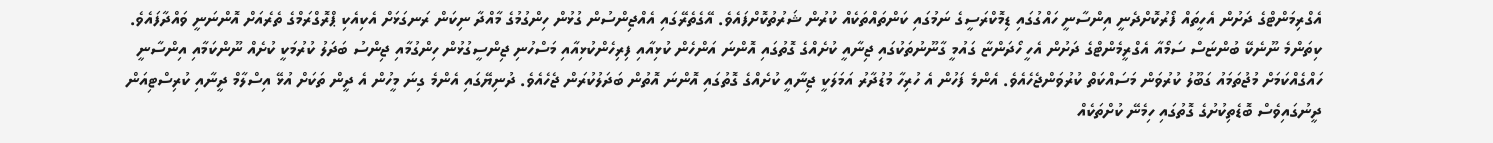އެގްރިމަންޓްގެ ދަށުން އެހީތައް ފޯރުކޮށްދެނީ އިންސާނީ ހައްގުގައި ޑިމޮކްރަސީގެ ނަމުގައި ކަންތައްތަކެއް ކުރުން ޝަރުތުކޮށްފައެވެ. އޭގެތެރޭގައި އެއްޖިންސުން ގުޅުން ހިންގުމުގެ މާއްދާ ނިކަން ރަނގަޅަށް އެކިއެކި ޕްރޮގްރަމްގެ ތެރެއަށް އޮންނަނީ ވައްދާފައެވެ.
ކިތަންމެ ނޫނެކޭ ބުންޏަސް ސަމޯއާ އެގްރީމެންޓްގެ ދަށުން އެހީ ހޯދަންޏާ ގައުމީ ގާނޫނުތަކުގައި ޖިނާއީ ކުށެއްގެ ގޮތުގައި އޮންނަ އަންހެން ކުޅިއާއި ފިރިހެންކުޅިއާއި މަސްހުނި ޖިންސީގުޅުން ހިންގުމާއި ޖިންސު ބަދަލު ކުރުމަކީ ކުށެއް ނޫންކަމާއި އިންސާނީ ހައްގެއްކަމަށް މުޖުތަމައު ގަބޫލު ކުރުވަން މަސައްކަތް ކުރުވަންޖެހެއެވެ. އެންމެ ފަހުން އެ ހުރިހާ މުޑުދާރު އަމަލަކީ ޖިނާއީ ކުށެއްގެ ގޮތުގައި އޮންނަ އޮތުން ބަދަލުކުރަން ޖެހެއެވެ. ދުނިޔޭގައި އެންމެ ގިނަ މީހުން އެ ދީން ތަކަށް އުޅޭ އިސްލާމް ދީނާއި ކުރިސްޓިއަން ދީނުގައިވެސް ބޮޑެތިކުށުގެ ގޮތުގައި ހިމެނޭ ކުށްތަކެއް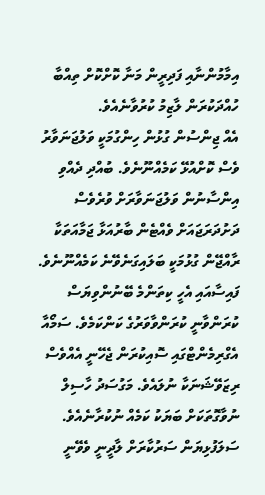އިމާމުންނާއި ފަދިރީން މަނާ ކޮށްކޮށް ތިއްބާ ހުއްދަކުރަން ލާޒިމު ކުރުވާނެއެވެ.
އެއް ޖިންސުން ގުޅުން ހިންގުމަކީ ވަލުޖަނަވާރު ވެސް ކޮށްއުޅޭ ކަމެއްނޫނެވެ. ބުއްދި ދެއްވި އިންސާނުން ވަލުޖަނަވާރަށް ވުރެވެސް ދަށުދަރަޖައަށް ވެއްޓެން ބާރުއަޅާ ޖަމާއަތަކާ ރާއްޖޭން ގުޅުމަކީ ބަލައިގަނެވޭނެ ކަމެއްނޫނެވެ. ފައިސާއައި އެހީ ކިތަންމެ ބޭނުންވިޔަސް ކުރަންވާނީ ކުރަންވާވަރުގެ ކަންކަމެވެ. ސަމޯއާ އެގްރިމެންޓްގައި ސޮއިކުރަން ޖެހޭނީ އެއްވެސް ރިޒަވޭޝަނަކާ ނުލައެވެ. މަގުސަދު ހާސިލް ނުވާގޮތަކަށް ބަޔަކު ކަމެއް ނުކުރާނެއެވެ.
ސަލަފުޅިޔަން ސަރުކާރަށް ލާދީނީ ވެވޭނީ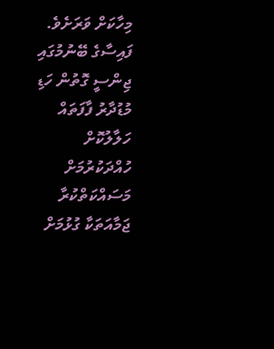މިހާކަށް ވަރަށެވެ. ފައިސާގެ ބޭނުމުގައި ޖިންސީ ގޮތުން ހަޑި މުޑުދާރު ފާފަތައް ހަލާލުކޮށް ހުއްދަކުރުމަށް މަސައްކަތްކުރާ ޖަމާއަތަކާ ގުޅުމަށް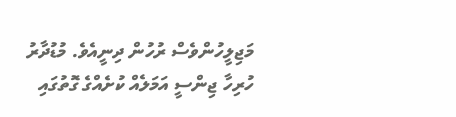މަޖިލީހުންވެސް ރުހުން ދިނީއެވެ. މުޑުދާރު ހުރިހާ ޖިންސީ އަމަލެއް ކުށެއްގެ ގޮތުގައި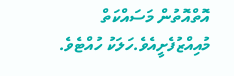އޮތްއޮތުން މަސައްކަތް މުއިއްޒުފެށީއެވެ.ހަލަކު ހުއްޓެވެ.